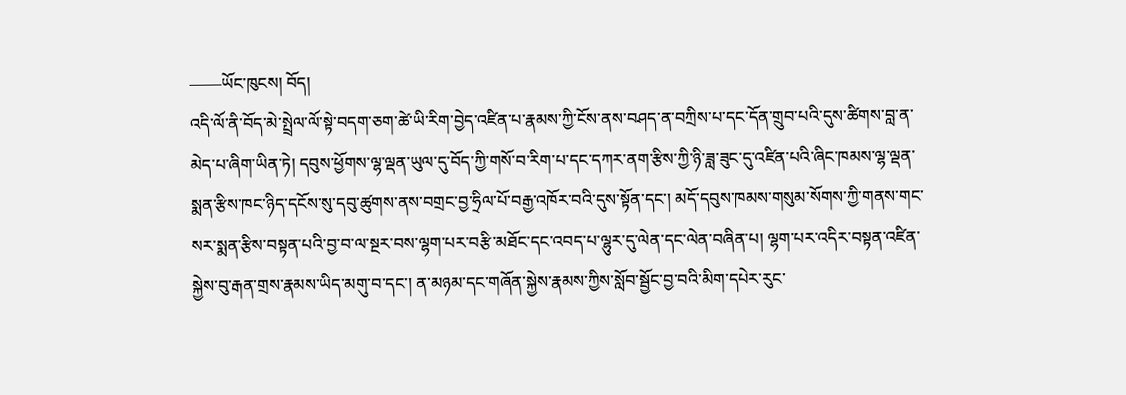——ཡོང་ཁུངས། བོད།
འདི་ལོ་ནི་བོད་མེ་སྤྲེལ་ལོ་སྟེ་བདག་ཅག་ཚེ་ཡི་རིག་བྱེད་འཛིན་པ་རྣམས་ཀྱི་ངོས་ནས་བཤད་ན་བཀྲིས་པ་དང་དོན་གྲུབ་པའི་དུས་ཚིགས་བླ་ན་མེད་པ་ཞིག་ཡིན་ཏེ། དབུས་ཕྱོགས་ལྷ་ལྡན་ཡུལ་དུ་བོད་ཀྱི་གསོ་བ་རིག་པ་དང་དཀར་ནག་རྩིས་ཀྱི་ཉི་ཟླ་ཟུང་དུ་འཛིན་པའི་ཞིང་ཁམས་ལྷ་ལྡན་སྨན་རྩིས་ཁང་ཉིད་དངོས་སུ་དབུ་ཚུགས་ནས་བགྲང་བྱ་ཧྲིལ་པོ་བརྒྱ་འཁོར་བའི་དུས་སྟོན་དང་། མདོ་དབུས་ཁམས་གསུམ་སོགས་ཀྱི་གནས་གང་སར་སྨན་རྩིས་བསྟན་པའི་བྱ་བ་ལ་སྔར་བས་ལྷག་པར་བརྩི་མཐོང་དང་འབད་པ་ལྷུར་དུ་ལེན་དང་ལེན་བཞིན་པ། ལྷག་པར་འདིར་བསྟན་འཛིན་སྐྱེས་བུ་རྒན་གྲས་རྣམས་ཡིད་མགུ་བ་དང་། ན་མཉམ་དང་གཞོན་སྐྱེས་རྣམས་ཀྱིས་སློབ་སྦྱོང་བྱ་བའི་མིག་དཔེར་རུང་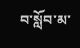བ་སློབ་མ་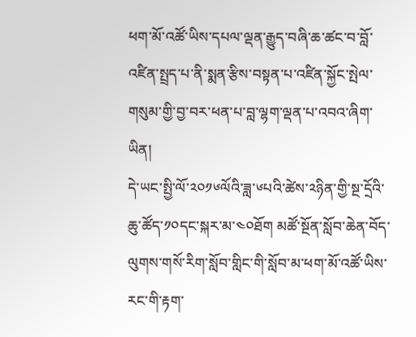ཕག་མོ་འཚོ་ཡིས་དཔལ་ལྡན་རྒྱུད་བཞི་ཆ་ཚང་བ་བློ་འཛིན་སྤྲད་པ་ནི་སྨན་རྩིས་བསྟན་པ་འཛིན་སྐྱོང་སྤེལ་གསུམ་གྱི་བྱ་བར་ཕན་པ་བླ་ལྷག་ལྡན་པ་འབའ་ཞིག་ཡིན།
དེ་ཡང་སྤྱི་ལོ་༢༠༡༦ལོའི་ཟླ་༦པའི་ཚེས་༢ཉིན་གྱི་སྔ་དྲོའི་ཆུ་ཚོད་༡༠དང་སྐར་མ་༤༠ཐོག མཚོ་སྔོན་སློབ་ཆེན་བོད་ལུགས་གསོ་རིག་སློབ་གླིང་གི་སློབ་མ་ཕག་མོ་འཚོ་ཡིས་རང་གི་རྟག་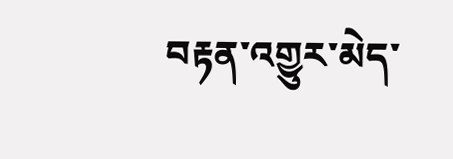བརྟན་འགྱུར་མེད་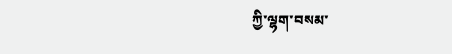ཀྱི་ལྷག་བསམ་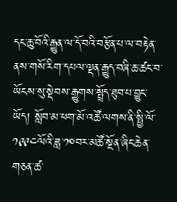དང་ཆུ་བོའི་རྒྱུན་ལ་དོ་བའི་བརྩོན་པ་ལ་བརྟེན་ནས་གསོ་རིག་དཔལ་ལྡན་རྒྱུད་བཞི་ཆ་ཚང་བ་ཡོངས་སུ་སྡེབས་རྒྱུགས་སྤྲོད་ཐུབ་པ་བྱུང་ཡོད། སློབ་མ་ཕག་མོ་འཚོ་ལགས་ནི་སྤྱི་ལོ་༡༩༩༤ལོའི་ཟླ་༡༠བར་མཚོ་སྔོན་ཞིང་ཆེན་གཅན་ཚ་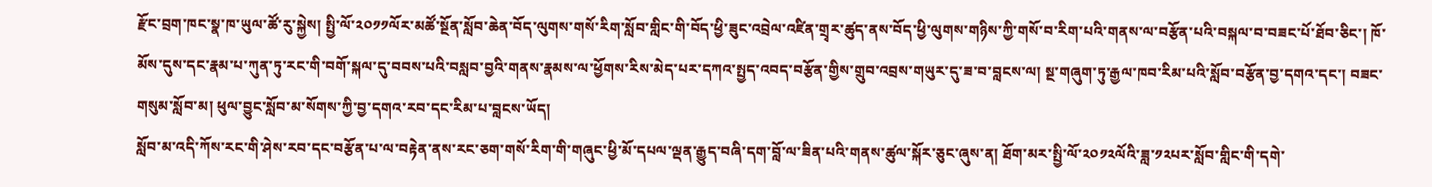རྫོང་བྲག་ཁང་སྣ་ཁ་ཡུལ་ཚོ་རུ་སྐྱེས། སྤྱི་ལོ་༢༠༡༡ལོར་མཚོ་སྔོན་སློབ་ཆེན་བོད་ལུགས་གསོ་རིག་སློབ་གླིང་གི་བོད་ཕྱི་ཟུང་འབྲེལ་འཛིན་གྲྭར་ཚུད་ནས་བོད་ཕྱི་ལུགས་གཉིས་ཀྱི་གསོ་བ་རིག་པའི་གནས་ལ་བརྩོན་པའི་བསྐལ་བ་བཟང་པོ་ཐོབ་ཅིང་། ཁོ་མོས་དུས་དང་རྣམ་པ་ཀུན་ཏུ་རང་གི་བགོ་སྐལ་དུ་བབས་པའི་བསླབ་བྱའི་གནས་རྣམས་ལ་ཕྱོགས་རིས་མེད་པར་དཀའ་སྤྱད་འབད་བརྩོན་གྱིས་གྲུབ་འབྲས་གཡུར་དུ་ཟ་བ་བླངས་ལ། སྔ་གཞུག་ཏུ་རྒྱལ་ཁབ་རིམ་པའི་སློབ་བརྩོན་བྱ་དགའ་དང་། བཟང་གསུམ་སློབ་མ། ཕུལ་བྱུང་སློབ་མ་སོགས་ཀྱི་བྱ་དགའ་རབ་དང་རིམ་པ་བླངས་ཡོད།
སློབ་མ་འདི་ཀོས་རང་གི་ཤེས་རབ་དང་བརྩོན་པ་ལ་བརྟེན་ནས་རང་ཅག་གསོ་རིག་གི་གཞུང་ཕྱི་མོ་དཔལ་ལྡན་རྒྱུད་བཞི་དག་བློ་ལ་ཟིན་པའི་གནས་ཚུལ་སྐོར་ཅུང་ཞུས་ན། ཐོག་མར་སྤྱི་ལོ་༢༠༡༢ལོའི་ཟླ་༡༢པར་སློབ་གླིང་གི་དགེ་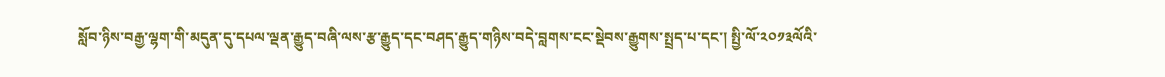སློབ་ཉིས་བརྒྱ་ལྷག་གི་མདུན་དུ་དཔལ་ལྡན་རྒྱུད་བཞི་ལས་རྩ་རྒྱུད་དང་བཤད་རྒྱུད་གཉིས་བདེ་བླགས་ངང་སྡེབས་རྒྱུགས་སྤྲད་པ་དང་། སྤྱི་ལོ་༢༠༡༣ལོའི་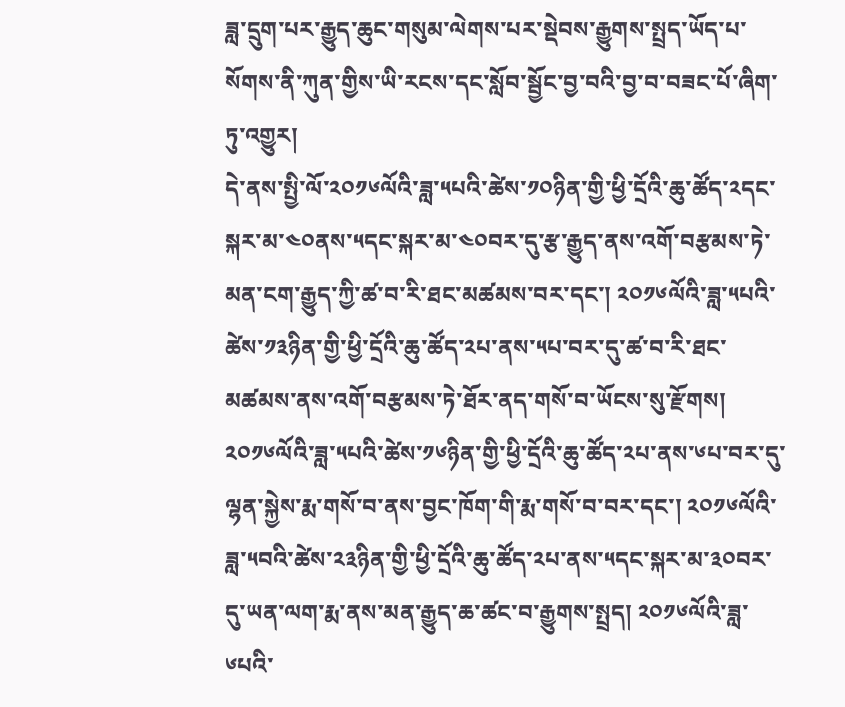ཟླ་དྲུག་པར་རྒྱུད་ཆུང་གསུམ་ལེགས་པར་སྡེབས་རྒྱུགས་སྤྲད་ཡོད་པ་སོགས་ནི་ཀུན་གྱིས་ཡི་རངས་དང་སློབ་སྦྱོང་བྱ་བའི་བྱ་བ་བཟང་པོ་ཞིག་ཏུ་འགྱུར།
དེ་ནས་སྤྱི་ལོ་༢༠༡༦ལོའི་ཟླ་༥པའི་ཚེས་༡༠ཉིན་གྱི་ཕྱི་དྲོའི་ཆུ་ཚོད་༢དང་སྐར་མ་༤༠ནས་༥དང་སྐར་མ་༤༠བར་དུ་རྩ་རྒྱུད་ནས་འགོ་བརྩམས་ཏེ་མན་ངག་རྒྱུད་ཀྱི་ཚ་བ་རི་ཐང་མཚམས་བར་དང་། ༢༠༡༦ལོའི་ཟླ་༥པའི་ཚེས་༡༣ཉིན་གྱི་ཕྱི་དྲོའི་ཆུ་ཚོད་༢པ་ནས་༥པ་བར་དུ་ཚ་བ་རི་ཐང་མཚམས་ནས་འགོ་བརྩམས་ཏེ་ཐོར་ནད་གསོ་བ་ཡོངས་སུ་རྫོགས། ༢༠༡༦ལོའི་ཟླ་༥པའི་ཚེས་༡༦ཉིན་གྱི་ཕྱི་དྲོའི་ཆུ་ཚོད་༢པ་ནས་༦པ་བར་དུ་ལྷན་སྐྱེས་རྨ་གསོ་བ་ནས་བྱང་ཁོག་གི་རྨ་གསོ་བ་བར་དང་། ༢༠༡༦ལོའི་ཟླ་༥བའི་ཚེས་༢༣ཉིན་གྱི་ཕྱི་དྲོའི་ཆུ་ཚོད་༢པ་ནས་༥དང་སྐར་མ་༣༠བར་དུ་ཡན་ལག་རྨ་ནས་མན་རྒྱུད་ཆ་ཚང་བ་རྒྱུགས་སྤྲད། ༢༠༡༦ལོའི་ཟླ་༦པའི་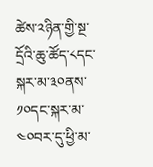ཚེས་༢ཉིན་གྱི་སྔ་དྲོའི་ཆུ་ཚོད་༨དང་སྐར་མ་༣༠ནས་༡༠དང་སྐར་མ་༤༠བར་དུ་ཕྱི་མ་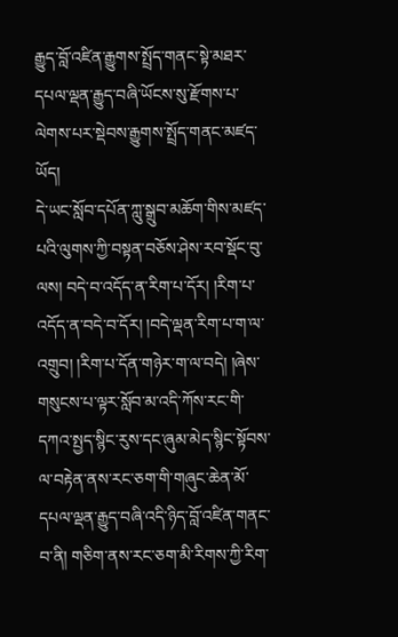རྒྱུད་བློ་འཛིན་རྒྱུགས་སྤྲོད་གནང་སྟེ་མཐར་དཔལ་ལྡན་རྒྱུད་བཞི་ཡོངས་སུ་རྫོགས་པ་ལེགས་པར་སྡེབས་རྒྱུགས་སྤྲོད་གནང་མཛད་ཡོད།
དེ་ཡང་སློབ་དཔོན་ཀླུ་སྒྲུབ་མཆོག་གིས་མཛད་པའི་ལུགས་ཀྱི་བསྟན་བཅོས་ཤེས་རབ་སྡོང་བུ་ལས། བདེ་བ་འདོད་ན་རིག་པ་དོར། །རིག་པ་འདོད་ན་བདེ་བ་དོར། །བདེ་ལྡན་རིག་པ་ག་ལ་འགྲུབ། །རིག་པ་དོན་གཉེར་ག་ལ་བདེ། །ཞེས་གསུངས་པ་ལྟར་སློབ་མ་འདི་ཀོས་རང་གི་དཀའ་སྤྱད་སྙིང་རུས་དང་ཞུམ་མེད་སྙིང་སྟོབས་ལ་བརྟེན་ནས་རང་ཅག་གི་གཞུང་ཆེན་མོ་དཔལ་ལྡན་རྒྱུད་བཞི་འདི་ཉིད་བློ་འཛིན་གནང་བ་ནི། གཅིག་ནས་རང་ཅག་མི་རིགས་ཀྱི་རིག་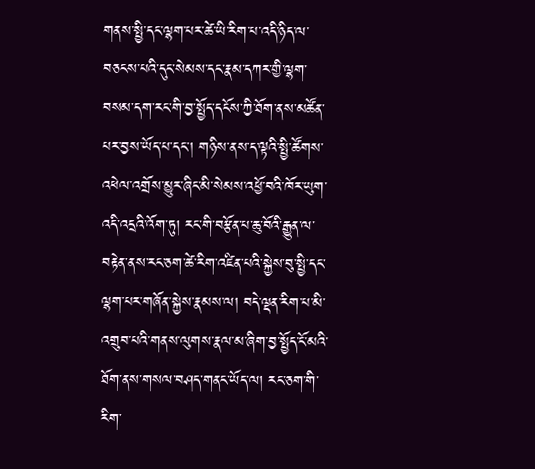གནས་སྤྱི་དང་ལྷག་པར་ཚེ་ཡི་རིག་པ་འདི་ཉིད་ལ་བཅངས་པའི་དུང་སེམས་དང་རྣམ་དཀར་གྱི་ལྷག་བསམ་དག་རང་གི་བྱ་སྤྱོད་དངོས་ཀྱི་ཐོག་ནས་མཚོན་པར་བྱས་ཡོད་པ་དང་། གཉིས་ནས་ད་ལྟའི་སྤྱི་ཚོགས་འཕེལ་འགྲོས་མྱུར་ཞིང་མི་སེམས་འཕྱོ་བའི་ཁོར་ཡུག་འདི་འདྲའི་འོག་ཏུ། རང་གི་བརྩོན་པ་ཆུ་བོའི་རྒྱུན་ལ་བརྟེན་ནས་རང་ཅག་ཚེ་རིག་འཛིན་པའི་སྐྱེས་བུ་སྤྱི་དང་ལྷག་པར་གཞོན་སྐྱེས་རྣམས་ལ། བདེ་ལྡན་རིག་པ་མི་འགྲུབ་པའི་གནས་ལུགས་རྣལ་མ་ཞིག་བྱ་སྤྱོད་ངོ་མའི་ཐོག་ནས་གསལ་བཤད་གནང་ཡོད་ལ། རང་ཅག་གི་རིག་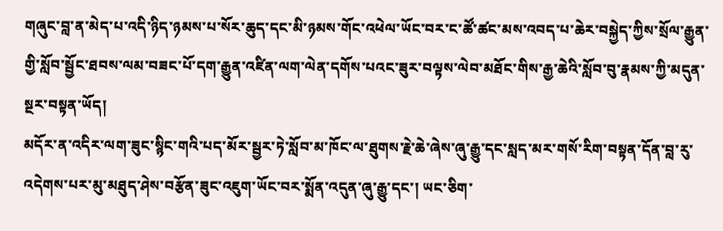གཞུང་བླ་ན་མེད་པ་འདི་ཉིད་ཉམས་པ་སོར་ཆུད་དང་མི་ཉམས་གོང་འཕེལ་ཡོང་བར་ང་ཚོ་ཚང་མས་འབད་པ་ཆེར་བསྐྱེད་ཀྱིས་སྲོལ་རྒྱུན་གྱི་སློབ་སྦྱོང་ཐབས་ལམ་བཟང་པོ་དག་རྒྱུན་འཛིན་ལག་ལེན་དགོས་པའང་ཟུར་བལྟས་ལེབ་མཐོང་གིས་རྒྱ་ཆེའི་སློབ་བུ་རྣམས་ཀྱི་མདུན་སྔར་བསྟན་ཡོད།
མདོར་ན་འདིར་ལག་ཟུང་སྙིང་གའི་པད་མོར་སྦྱར་ཏེ་སློབ་མ་ཁོང་ལ་ཐུགས་རྗེ་ཆེ་ཞེས་ཞུ་རྒྱུ་དང་སླད་མར་གསོ་རིག་བསྟན་དོན་བླ་རུ་འདེགས་པར་མུ་མཐུད་ཤེས་བརྩོན་ཟུང་འཇུག་ཡོང་བར་སྨོན་འདུན་ཞུ་རྒྱུ་དང་། ཡང་ཅིག་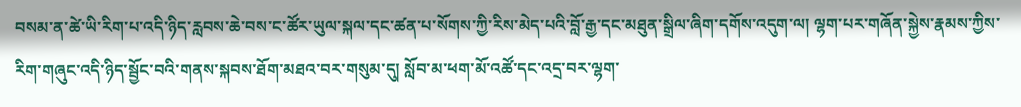བསམ་ན་ཚེ་ཡི་རིག་པ་འདི་ཉིད་རླབས་ཆེ་བས་ང་ཚོར་ཡུལ་སྐལ་དང་ཚན་པ་སོགས་ཀྱི་རིས་མེད་པའི་བློ་རྒྱ་དང་མཐུན་སྒྲིལ་ཞིག་དགོས་འདུག་ལ། ལྷག་པར་གཞོན་སྐྱེས་རྣམས་ཀྱིས་རིག་གཞུང་འདི་ཉིད་སྦྱོང་བའི་གནས་སྐབས་ཐོག་མཐའ་བར་གསུམ་དུ། སློབ་མ་ཕག་མོ་འཚོ་དང་འདྲ་བར་ལྷག་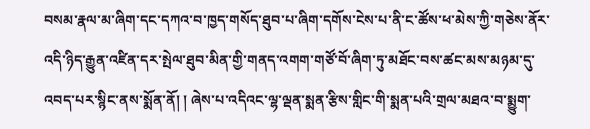བསམ་རྣལ་མ་ཞིག་དང་དཀའ་བ་ཁྱད་གསོད་ཐུབ་པ་ཞིག་དགོས་ངེས་པ་ནི་ང་ཚོས་ཕ་མེས་ཀྱི་གཅེས་ནོར་འདི་ཉིད་རྒྱུན་འཛིན་དར་སྤེལ་ཐུབ་མིན་གྱི་གནད་འགག་གཙོ་བོ་ཞིག་ཏུ་མཐོང་བས་ཚང་མས་མཉམ་དུ་འབད་པར་སྙིང་ནས་སྨོན་ནོ། ། ཞེས་པ་འདིའང་ལྷ་ལྡན་སྨན་རྩིས་གླིང་གི་སྨན་པའི་གྲལ་མཐའ་བ་སྨྱུག་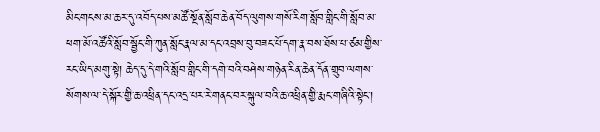མིང་གངས་མ་ཆར་དུ་འབོད་པས་མཚོ་སྔོན་སློབ་ཆེན་བོད་ལུགས་གསོ་རིག་སློབ་གླིང་གི་སློབ་མ་ཕག་མོ་འཚོའི་སློབ་སྦྱོང་གི་ཀུན་སློང་རྣལ་མ་དང་འབྲས་བུ་བཟང་པོ་དག་རྣ་བས་ཐོས་པ་ཙམ་གྱིས་རང་ཡིད་མགུ་སྟེ། ཆེད་དུ་དེ་གའི་སློབ་གླིང་གི་དགེ་བའི་བཤེས་གཉེན་རིན་ཆེན་དོན་གྲུབ་ལགས་སོགས་ལ་དེ་སྐོར་གྱི་ཆ་འཕྲིན་དང་འདྲ་པར་རེ་གནང་བར་སྐུལ་བའི་ཆ་འཕྲིན་གྱི་རྨང་གཞིའི་སྟེང་།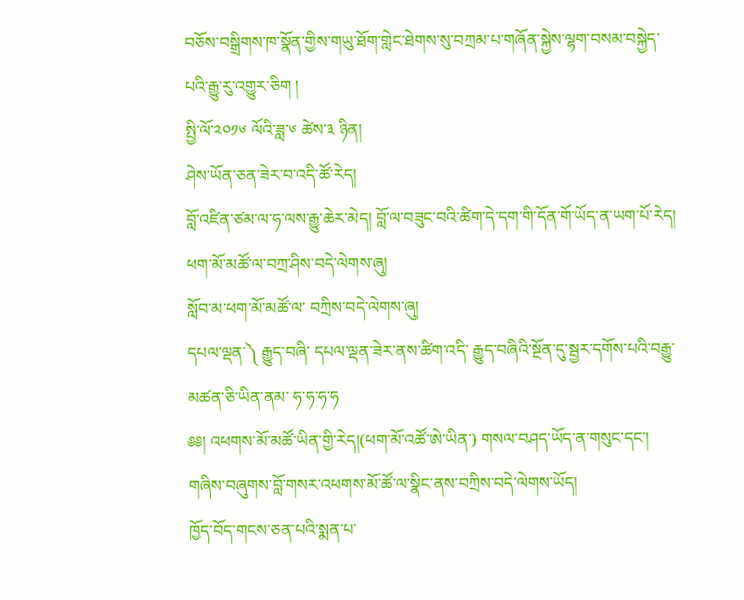བཅོས་བསྒྲིགས་ཁ་སྣོན་གྱིས་གཡུ་ཐོག་གླེང་ཐེགས་སུ་བཀྲམ་པ་གཞོན་སྐྱེས་ལྷག་བསམ་བསྐྱེད་པའི་རྒྱུ་རུ་འགྱུར་ཅིག །
སྤྱི་ལོ་༢༠༡༦ ལོའི་ཟླ་༦ ཚེས་༣ ཉིན།
ཤེས་ཡོན་ཅན་ཟེར་བ་འདི་ཚོ་རེད།
བློ་འཛིན་ཙམ་ལ་ཧ་ལས་རྒྱུ་ཆེར་མེད། བློ་ལ་བཟུང་བའི་ཚིག་དེ་དག་གི་དོན་གོ་ཡོད་ན་ཡག་པོ་རེད།
ཕག་མོ་མཚོ་ལ་བཀྲ་ཤིས་བདེ་ལེགས་ཞུ།
སློབ་མ་ཕག་མོ་མཚོ་ལ་ བཀྲིས་བདེ་ལེགས་ཞུ།
དཔལ་ལྡན་༽ རྒྱུད་བཞི་ དཔལ་ལྡན་ཟེར་ནས་ཚིག་འདི་ རྒྱུད་བཞིའི་སྔོན་དུ་སྦྱར་དགོས་པའི་བརྒྱུ་མཚན་ཅི་ཡིན་ནམ་ ཧ་ཧ་ཧ་ཧ
༅༅། འཕགས་མོ་མཚོ་ཡིན་གྱི་རེད།(ཕག་མོ་འཚོ་ཨེ་ཡིན་) གསལ་བཤད་ཡོད་ན་གསུང་དང་། གཞིས་བཞུགས་བློ་གསར་འཕགས་མོ་ཚོ་ལ་སྣིང་ནས་བཀྲིས་བདེ་ལེགས་ཡོད།
ཁྱོད་བོད་གངས་ཅན་པའི་སྨན་པ་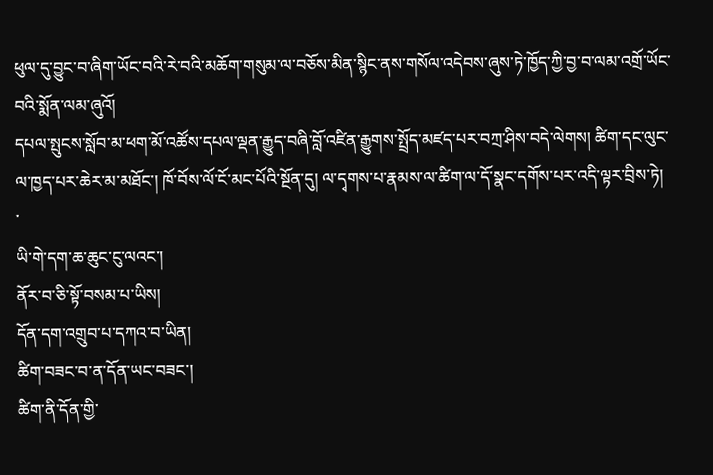ཕུལ་དུ་བྱུང་བ་ཞིག་ཡོང་བའི་རེ་བའི་མཆོག་གསུམ་ལ་བཅོས་མིན་སྙིང་ནས་གསོལ་འདེབས་ཞུས་ཏེ་ཁྱོད་ཀྱི་བྱ་བ་ལམ་འགྲོ་ཡོང་བའི་སྨོན་ལམ་ཞུའོ།
དཔལ་སྤུངས་སློབ་མ་ཕག་མོ་འཚོས་དཔལ་ལྡན་རྒྱུད་བཞི་བློ་འཛིན་རྒྱུགས་སྤྲོད་མཛད་པར་བཀྲ་ཤིས་བདེ་ལེགས། ཚིག་དང་ལུང་ལ་ཁྱད་པར་ཆེར་མ་མཐོང་། ཁོ་བོས་ལོ་ངོ་མང་པོའི་སྔོན་དུ། ལ་དྭགས་པ་རྣམས་ལ་ཚིག་ལ་དོ་སྣང་དགོས་པར་འདི་ལྟར་བྲིས་ཏེ།
་
ཡི་གེ་དག་ཆ་ཆུང་ངུ་ལའང་།
ནོར་བ་ཅི་སྟོ་བསམ་པ་ཡིས།
དོན་དག་འགྲུབ་པ་དཀའ་བ་ཡིན།
ཚིག་བཟང་བ་ན་དོན་ཡང་བཟང་།
ཚིག་ནི་དོན་གྱི་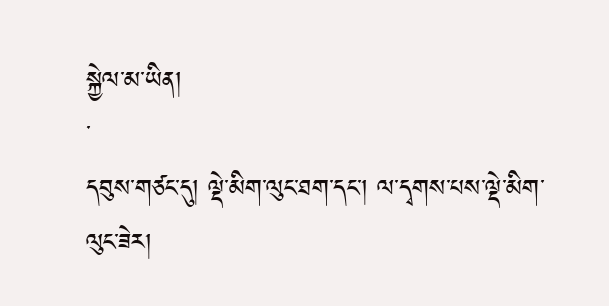སྐྱེལ་མ་ཡིན།
་
དབུས་གཙང་དུ། ལྡེ་མིག་ལུང་ཐག་དང་། ལ་དྭགས་པས་ལྡེ་མིག་ལུང་ཟེར།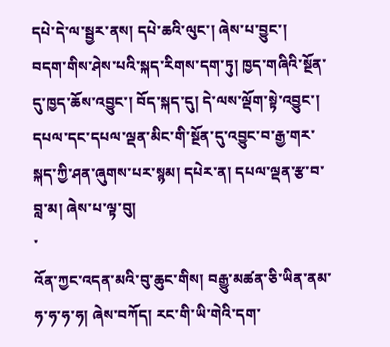དཔེ་དེ་ལ་སྦྱར་ནས། དཔེ་ཆའི་ལུང་། ཞེས་པ་བྱུང་།
བདག་གིས་ཤེས་པའི་སྐད་རིགས་དག་ཏུ། ཁྱད་གཞིའི་སྔོན་དུ་ཁྱད་ཆོས་འབྱུང་། བོད་སྐད་དུ། དེ་ལས་ལྡོག་སྟེ་འབྱུང་། དཔལ་དང་དཔལ་ལྡན་མིང་གི་སྔོན་དུ་འབྱུང་བ་རྒྱ་གར་སྐད་ཀྱི་ཤན་ཞུགས་པར་སྙམ། དཔེར་ན། དཔལ་ལྡན་རྩ་བ་བླ་མ། ཞེས་པ་ལྟ་བུ།
་
འོན་ཀྱང་འདན་མའི་བུ་ཆུང་གིས། བརྒྱུ་མཚན་ཅི་ཡིན་ནམ་ ཧ་ཧ་ཧ་ཧ། ཞེས་བཀོད། རང་གི་ཡི་གེའི་དག་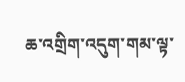ཆ་འགྲིག་འདུག་གམ་ལྟ་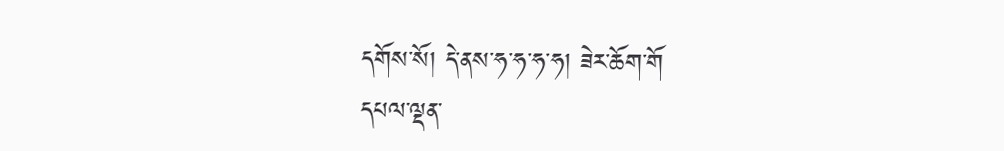དགོས་སོ། དེ་ནས་ཧ་ཧ་ཧ་ཧ། ཟེར་ཆོག་གོ
དཔལ་ལྡན་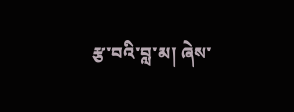རྩ་བའི་བླ་མ། ཞེས་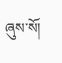ཞུས་སོ།